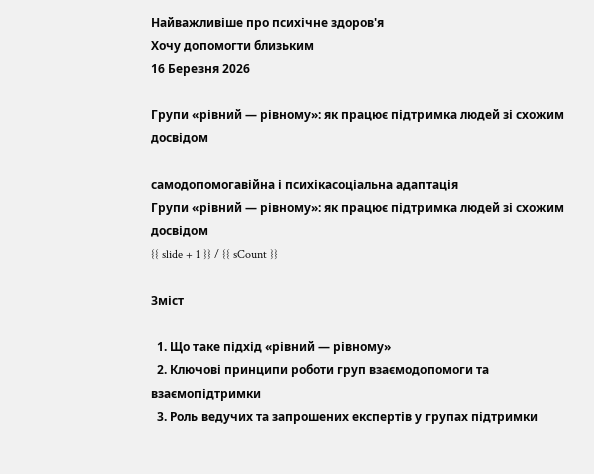Найважливіше про психічне здоров'я
Хочу допомогти близьким
16 Березня 2026

Групи «рівний — рівному»: як працює підтримка людей зі схожим досвідом

самодопомогавійна і психікасоціальна адаптація
Групи «рівний — рівному»: як працює підтримка людей зі схожим досвідом
{{ slide + 1 }} / {{ sCount }}

Зміст

  1. Що таке підхід «рівний — рівному»
  2. Ключові принципи роботи груп взаємодопомоги та взаємопідтримки
  3. Роль ведучих та запрошених експертів у групах підтримки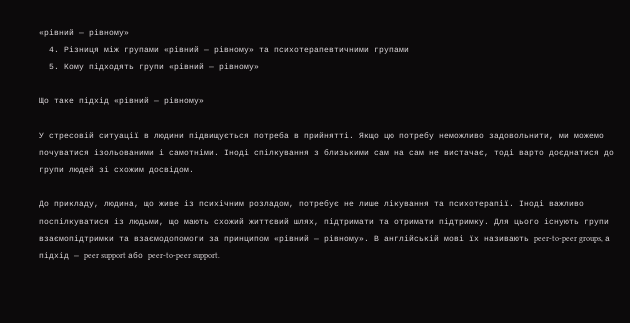«рівний — рівному»
  4. Різниця між групами «рівний — рівному» та психотерапевтичними групами
  5. Кому підходять групи «рівний — рівному»

Що таке підхід «рівний — рівному»

У стресовій ситуації в людини підвищується потреба в прийнятті. Якщо цю потребу неможливо задовольнити, ми можемо почуватися ізольованими і самотніми. Іноді спілкування з близькими сам на сам не вистачає, тоді варто доєднатися до групи людей зі схожим досвідом.

До прикладу, людина, що живе із психічним розладом, потребує не лише лікування та психотерапії. Іноді важливо поспілкуватися із людьми, що мають схожий життєвий шлях, підтримати та отримати підтримку. Для цього існують групи взаємопідтримки та взаємодопомоги за принципом «рівний — рівному». В англійській мові їх називають peer-to-peer groups, а підхід — peer support або peer-to-peer support.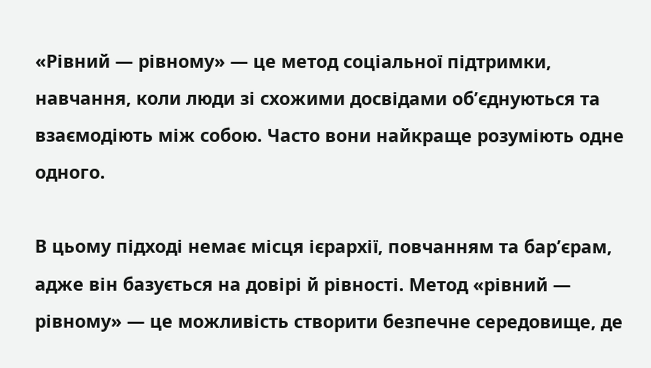«Рівний — рівному» — це метод соціальної підтримки, навчання, коли люди зі схожими досвідами об’єднуються та взаємодіють між собою. Часто вони найкраще розуміють одне одного.

В цьому підході немає місця ієрархії, повчанням та бар’єрам, адже він базується на довірі й рівності. Метод «рівний — рівному» — це можливість створити безпечне середовище, де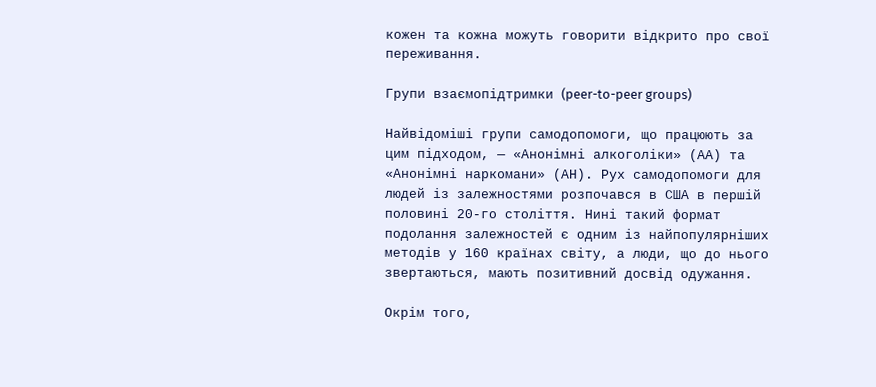кожен та кожна можуть говорити відкрито про свої переживання.

Групи взаємопідтримки (peer-to-peer groups)

Найвідоміші групи самодопомоги, що працюють за цим підходом, — «Анонімні алкоголіки» (АА) та «Анонімні наркомани» (АН). Рух самодопомоги для людей із залежностями розпочався в США в першій половині 20-го століття. Нині такий формат подолання залежностей є одним із найпопулярніших методів у 160 країнах світу, а люди, що до нього звертаються, мають позитивний досвід одужання.

Окрім того,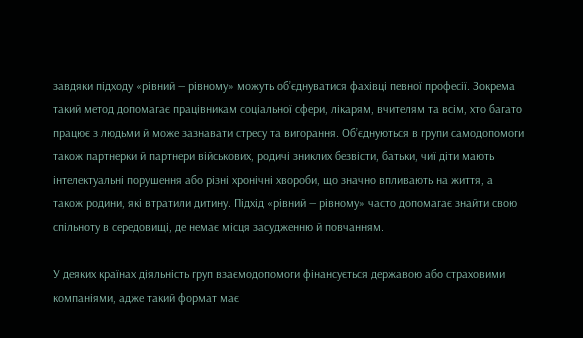завдяки підходу «рівний — рівному» можуть об’єднуватися фахівці певної професії. Зокрема такий метод допомагає працівникам соціальної сфери, лікарям, вчителям та всім, хто багато працює з людьми й може зазнавати стресу та вигорання. Об’єднуються в групи самодопомоги також партнерки й партнери військових, родичі зниклих безвісти, батьки, чиї діти мають інтелектуальні порушення або різні хронічні хвороби, що значно впливають на життя, а також родини, які втратили дитину. Підхід «рівний — рівному» часто допомагає знайти свою спільноту в середовищі, де немає місця засудженню й повчанням.

У деяких країнах діяльність груп взаємодопомоги фінансується державою або страховими компаніями, адже такий формат має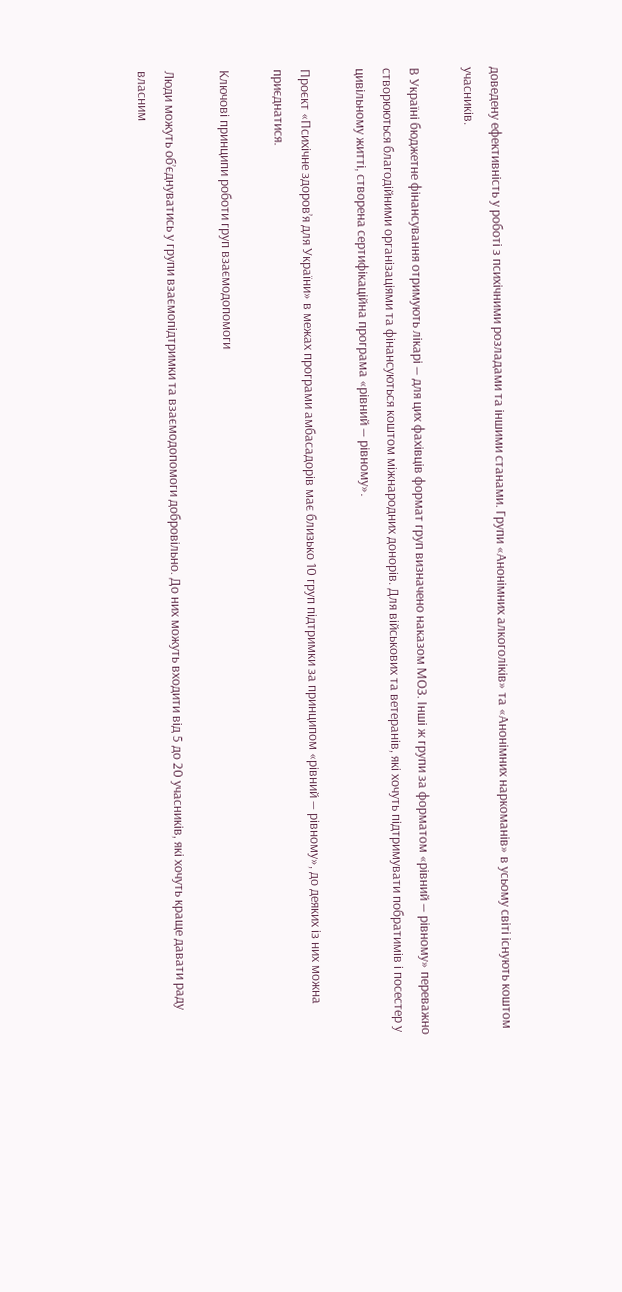доведену ефективність у роботі з психічними розладами та іншими станами. Групи «Анонімних алкоголіків» та «Анонімних наркоманів» в усьому світі існують коштом учасників.

В Україні бюджетне фінансування отримують лікарі — для цих фахівців формат груп визначено наказом МОЗ. Інші ж групи за форматом «рівний — рівному» переважно створюються благодійними організаціями та фінансуються коштом міжнародних донорів. Для військових та ветеранів, які хочуть підтримувати побратимів і посестер у цивільному житті, створена сертифікаційна програма «рівний — рівному».

Проєкт «Психічне здоров’я для України» в межах програми амбасадорів має близько 10 груп підтримки за принципом «рівний — рівному», до деяких із них можна приєднатися.

Ключові принципи роботи груп взаємодопомоги

Люди можуть об’єднуватись у групи взаємопідтримки та взаємодопомоги добровільно. До них можуть входити від 5 до 20 учасників, які хочуть краще давати раду власним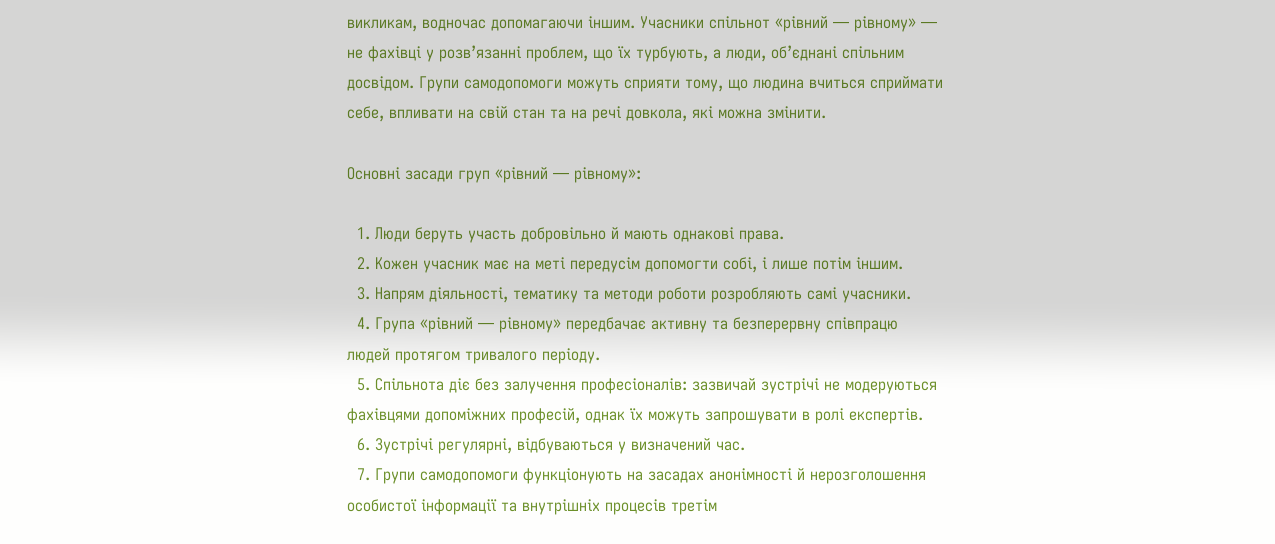викликам, водночас допомагаючи іншим. Учасники спільнот «рівний — рівному» — не фахівці у розв’язанні проблем, що їх турбують, а люди, об’єднані спільним досвідом. Групи самодопомоги можуть сприяти тому, що людина вчиться сприймати себе, впливати на свій стан та на речі довкола, які можна змінити.

Основні засади груп «рівний — рівному»:

  1. Люди беруть участь добровільно й мають однакові права.
  2. Кожен учасник має на меті передусім допомогти собі, і лише потім іншим.
  3. Напрям діяльності, тематику та методи роботи розробляють самі учасники.
  4. Група «рівний — рівному» передбачає активну та безперервну співпрацю людей протягом тривалого періоду.
  5. Спільнота діє без залучення професіоналів: зазвичай зустрічі не модеруються фахівцями допоміжних професій, однак їх можуть запрошувати в ролі експертів.
  6. Зустрічі регулярні, відбуваються у визначений час.
  7. Групи самодопомоги функціонують на засадах анонімності й нерозголошення особистої інформації та внутрішніх процесів третім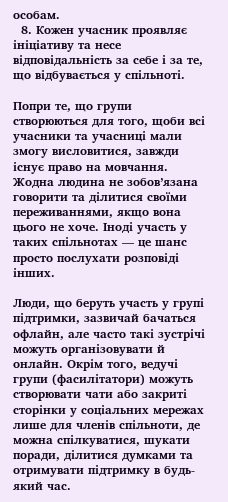особам.
  8. Кожен учасник проявляє ініціативу та несе відповідальність за себе і за те, що відбувається у спільноті.

Попри те, що групи створюються для того, щоби всі учасники та учасниці мали змогу висловитися, завжди існує право на мовчання. Жодна людина не зобов’язана говорити та ділитися своїми переживаннями, якщо вона цього не хоче. Іноді участь у таких спільнотах — це шанс просто послухати розповіді інших.

Люди, що беруть участь у групі підтримки, зазвичай бачаться офлайн, але часто такі зустрічі можуть організовувати й онлайн. Окрім того, ведучі групи (фасилітатори) можуть створювати чати або закриті сторінки у соціальних мережах лише для членів спільноти, де можна спілкуватися, шукати поради, ділитися думками та отримувати підтримку в будь-який час.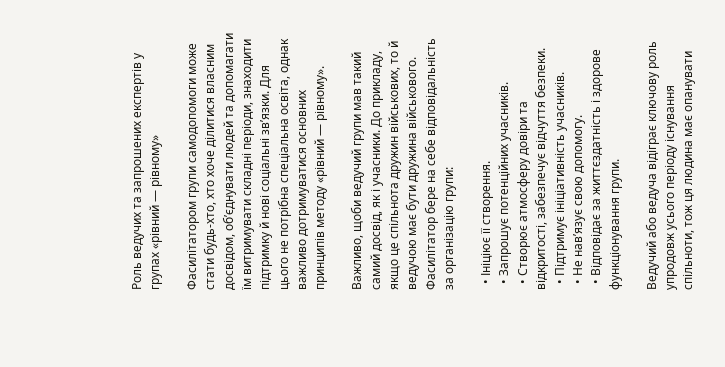Роль ведучих та запрошених експертів у групах «рівний — рівному»

Фасилітатором групи самодопомоги може стати будь-хто, хто хоче ділитися власним досвідом, об’єднувати людей та допомагати їм витримувати складні періоди, знаходити підтримку й нові соціальні зв’язки. Для цього не потрібна спеціальна освіта, однак важливо дотримуватися основних принципів методу «рівний — рівному».

Важливо, щоби ведучий групи мав такий самий досвід, як і учасники. До прикладу, якщо це спільнота дружин військових, то й ведучою має бути дружина військового. Фасилітатор бере на себе відповідальність за організацію групи:

  • Ініціює її створення.
  • Запрошує потенційних учасників.
  • Створює атмосферу довіри та відкритості, забезпечує відчуття безпеки.
  • Підтримує ініціативність учасників.
  • Не нав’язує свою допомогу.
  • Відповідає за життєздатність і здорове функціонування групи.

Ведучий або ведуча відіграє ключову роль упродовж усього періоду існування спільноти, тож ця людина має опанувати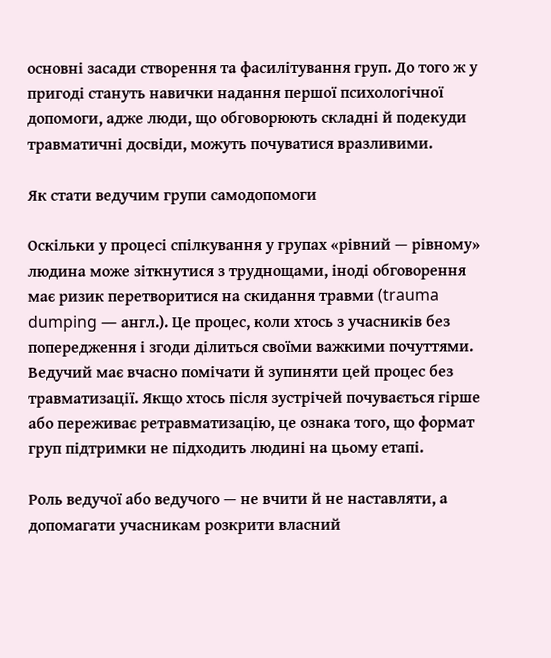основні засади створення та фасилітування груп. До того ж у пригоді стануть навички надання першої психологічної допомоги, адже люди, що обговорюють складні й подекуди травматичні досвіди, можуть почуватися вразливими.

Як стати ведучим групи самодопомоги

Оскільки у процесі спілкування у групах «рівний — рівному» людина може зіткнутися з труднощами, іноді обговорення має ризик перетворитися на скидання травми (trauma dumping — англ.). Це процес, коли хтось з учасників без попередження і згоди ділиться своїми важкими почуттями. Ведучий має вчасно помічати й зупиняти цей процес без травматизації. Якщо хтось після зустрічей почувається гірше або переживає ретравматизацію, це ознака того, що формат груп підтримки не підходить людині на цьому етапі.

Роль ведучої або ведучого — не вчити й не наставляти, а допомагати учасникам розкрити власний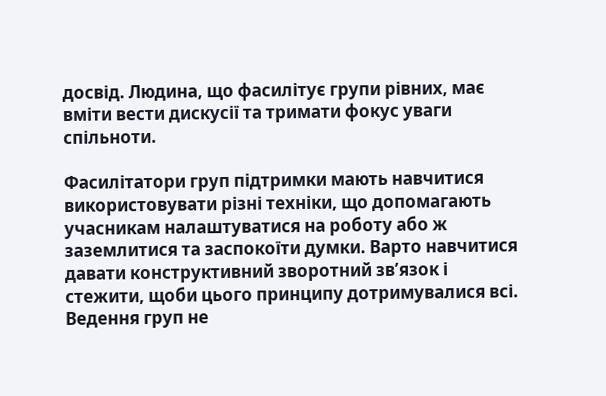досвід. Людина, що фасилітує групи рівних, має вміти вести дискусії та тримати фокус уваги спільноти.

Фасилітатори груп підтримки мають навчитися використовувати різні техніки, що допомагають учасникам налаштуватися на роботу або ж заземлитися та заспокоїти думки. Варто навчитися давати конструктивний зворотний зв’язок і стежити, щоби цього принципу дотримувалися всі. Ведення груп не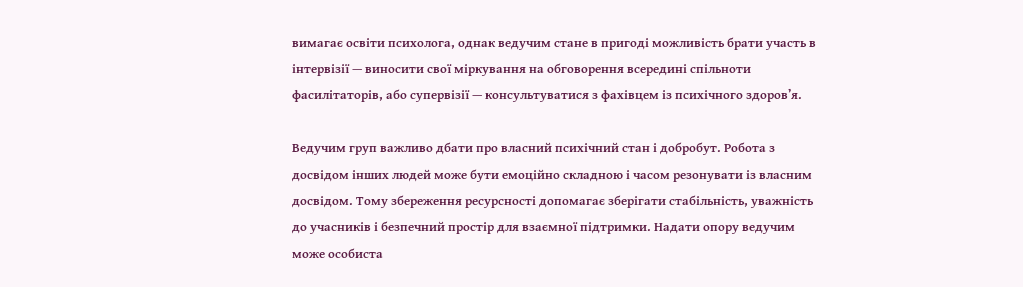вимагає освіти психолога, однак ведучим стане в пригоді можливість брати участь в інтервізії — виносити свої міркування на обговорення всередині спільноти фасилітаторів, або супервізії — консультуватися з фахівцем із психічного здоров’я.

Ведучим груп важливо дбати про власний психічний стан і добробут. Робота з досвідом інших людей може бути емоційно складною і часом резонувати із власним досвідом. Тому збереження ресурсності допомагає зберігати стабільність, уважність до учасників і безпечний простір для взаємної підтримки. Надати опору ведучим може особиста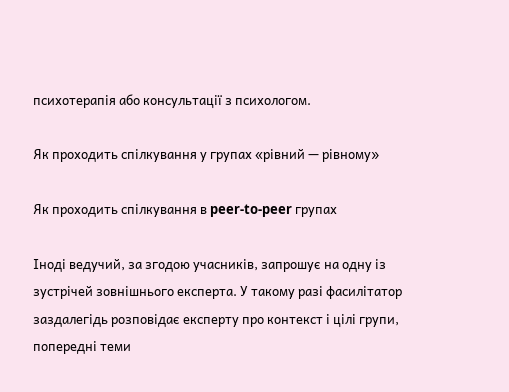психотерапія або консультації з психологом.

Як проходить спілкування у групах «рівний — рівному»

Як проходить спілкування в peer-to-peer групах

Іноді ведучий, за згодою учасників, запрошує на одну із зустрічей зовнішнього експерта. У такому разі фасилітатор заздалегідь розповідає експерту про контекст і цілі групи, попередні теми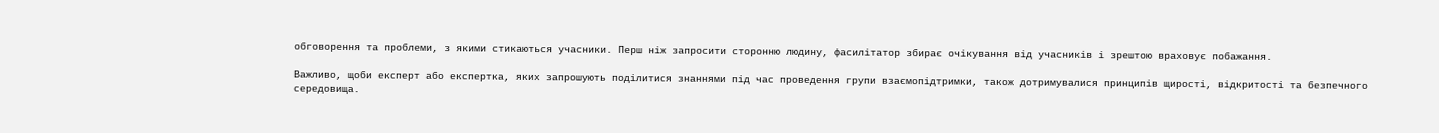обговорення та проблеми, з якими стикаються учасники. Перш ніж запросити сторонню людину, фасилітатор збирає очікування від учасників і зрештою враховує побажання.

Важливо, щоби експерт або експертка, яких запрошують поділитися знаннями під час проведення групи взаємопідтримки, також дотримувалися принципів щирості, відкритості та безпечного середовища.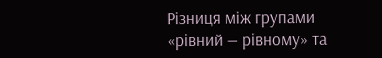Різниця між групами «рівний — рівному» та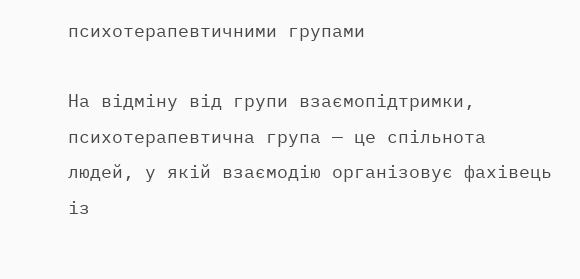психотерапевтичними групами

На відміну від групи взаємопідтримки, психотерапевтична група — це спільнота людей, у якій взаємодію організовує фахівець із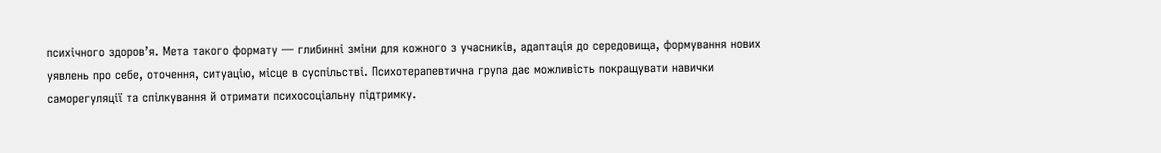психічного здоров’я. Мета такого формату — глибинні зміни для кожного з учасників, адаптація до середовища, формування нових уявлень про себе, оточення, ситуацію, місце в суспільстві. Психотерапевтична група дає можливість покращувати навички саморегуляції та спілкування й отримати психосоціальну підтримку.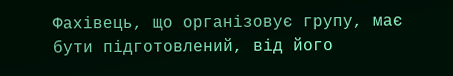Фахівець, що організовує групу, має бути підготовлений, від його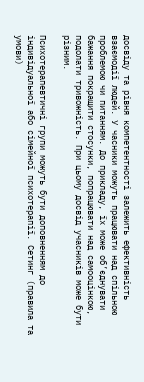досвіду та рівня компетентності залежить ефективність взаємодії людей. У часники можуть працювати над спільною проблемою чи питанням. До прикладу, їх може об’єднувати бажання покращити стосунки, попрацювати над самооцінкою, подолати тривожність. При цьому досвід учасників може бути різним.

Психотерапевтичні групи можуть бути доповненням до індивідуальної або сімейної психотерапії. Сетинг (правила та умови)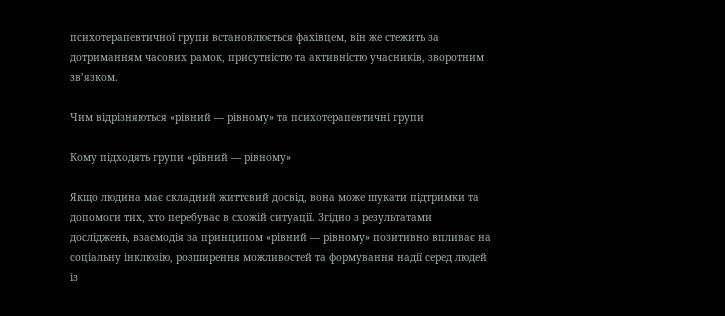психотерапевтичної групи встановлюється фахівцем, він же стежить за дотриманням часових рамок, присутністю та активністю учасників, зворотним зв’язком.

Чим відрізняються «рівний — рівному» та психотерапевтичні групи

Кому підходять групи «рівний — рівному»

Якщо людина має складний життєвий досвід, вона може шукати підтримки та допомоги тих, хто перебуває в схожій ситуації. Згідно з результатами досліджень, взаємодія за принципом «рівний — рівному» позитивно впливає на соціальну інклюзію, розширення можливостей та формування надії серед людей із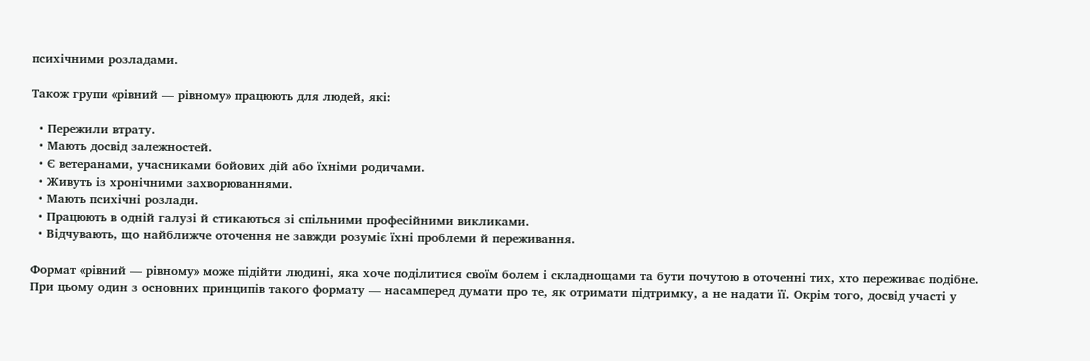психічними розладами.

Також групи «рівний — рівному» працюють для людей, які:

  • Пережили втрату.
  • Мають досвід залежностей.
  • Є ветеранами, учасниками бойових дій або їхніми родичами.
  • Живуть із хронічними захворюваннями.
  • Мають психічні розлади.
  • Працюють в одній галузі й стикаються зі спільними професійними викликами.
  • Відчувають, що найближче оточення не завжди розуміє їхні проблеми й переживання.

Формат «рівний — рівному» може підійти людині, яка хоче поділитися своїм болем і складнощами та бути почутою в оточенні тих, хто переживає подібне. При цьому один з основних принципів такого формату — насамперед думати про те, як отримати підтримку, а не надати її. Окрім того, досвід участі у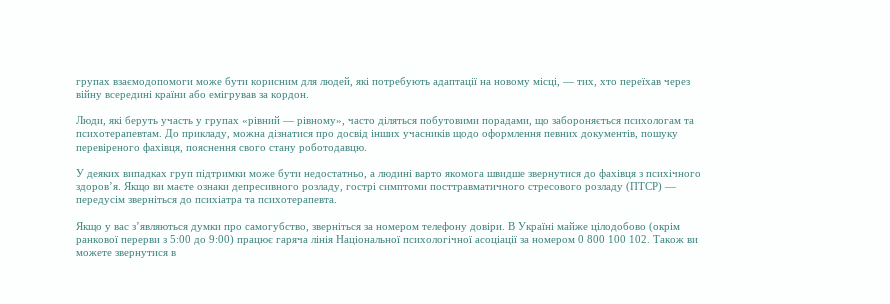групах взаємодопомоги може бути корисним для людей, які потребують адаптації на новому місці, — тих, хто переїхав через війну всередині країни або емігрував за кордон.

Люди, які беруть участь у групах «рівний — рівному», часто діляться побутовими порадами, що забороняється психологам та психотерапевтам. До прикладу, можна дізнатися про досвід інших учасників щодо оформлення певних документів, пошуку перевіреного фахівця, пояснення свого стану роботодавцю.

У деяких випадках груп підтримки може бути недостатньо, а людині варто якомога швидше звернутися до фахівця з психічного здоров’я. Якщо ви маєте ознаки депресивного розладу, гострі симптоми посттравматичного стресового розладу (ПТСР) — передусім зверніться до психіатра та психотерапевта.

Якщо у вас з’являються думки про самогубство, зверніться за номером телефону довіри. В Україні майже цілодобово (окрім ранкової перерви з 5:00 до 9:00) працює гаряча лінія Національної психологічної асоціації за номером 0 800 100 102. Також ви можете звернутися в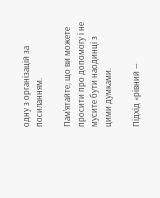одну з організацій за посиланням.

Пам’ятайте, що ви можете просити про допомогу і не мусите бути наодинці з цими думками.

Підхід «рівний —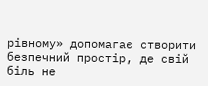рівному» допомагає створити безпечний простір, де свій біль не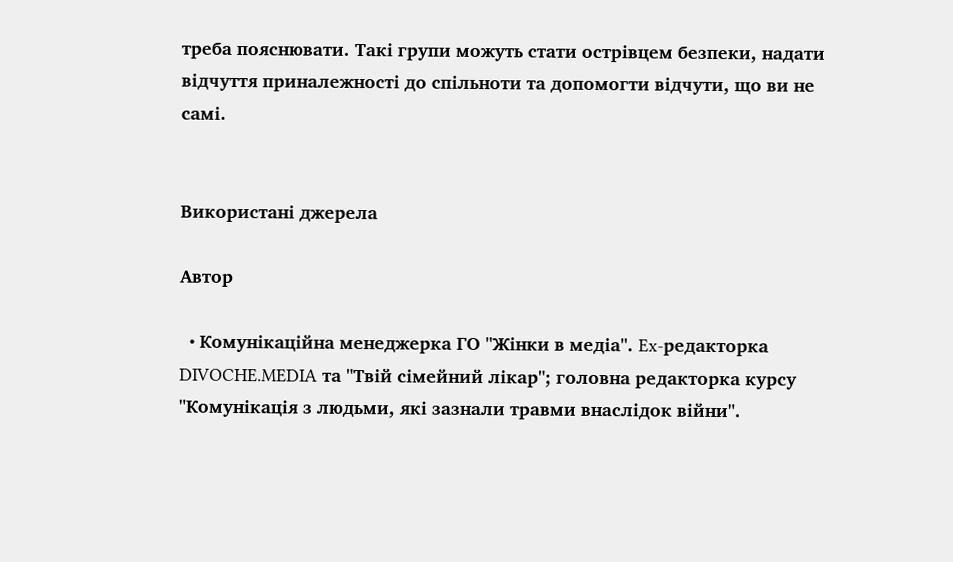треба пояснювати. Такі групи можуть стати острівцем безпеки, надати відчуття приналежності до спільноти та допомогти відчути, що ви не самі.


Використані джерела

Автор

  • Комунікаційна менеджерка ГО "Жінки в медіа". Ex-редакторка DIVOCHE.MEDIA та "Твій сімейний лікар"; головна редакторка курсу "Комунікація з людьми, які зазнали травми внаслідок війни".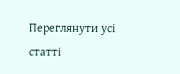Переглянути усі статті